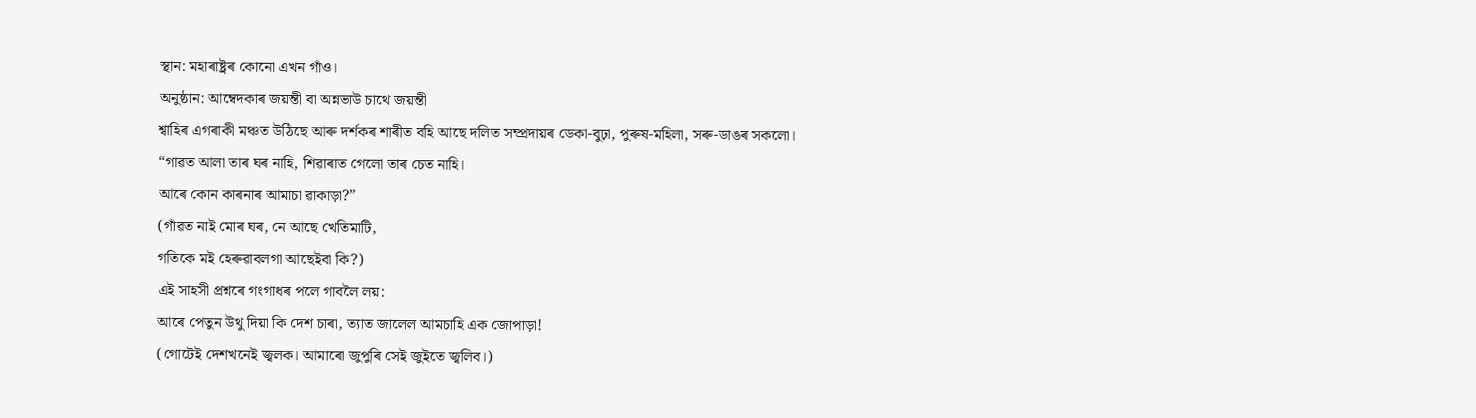স্থান: মহাৰাষ্ট্ৰৰ কোনো এখন গাঁও।
অনুষ্ঠান: আম্বেদকাৰ জয়ন্তী বা অন্নভাউ চাথে জয়ন্তী
শ্বাহিৰ এগৰাকী মঞ্চত উঠিছে আৰু দৰ্শকৰ শাৰীত বহি আছে দলিত সম্প্ৰদায়ৰ ডেকা-বুঢ়া, পুৰুষ-মহিলা, সৰু-ডাঙৰ সকলো।
“গাৱত আলা তাৰ ঘৰ নাহি, শিৱাৰাত গেলো তাৰ চেত নাহি।
আৰে কোন কাৰনাৰ আমাচা ৱাকাড়া?”
(গাঁৱত নাই মোৰ ঘৰ, নে আছে খেতিমাটি,
গতিকে মই হেৰুৱাবলগা আছেইবা কি?)
এই সাহসী প্ৰশ্নৰে গংগাধৰ পলে গাবলৈ লয়:
আৰে পেতুন উথু দিয়া কি দেশ চাৰা, ত্যাত জালেল আমচাহি এক জোপাড়া!
(গোটেই দেশখনেই জ্বলক। আমাৰো জুপুৰি সেই জুইতে জ্বলিব।)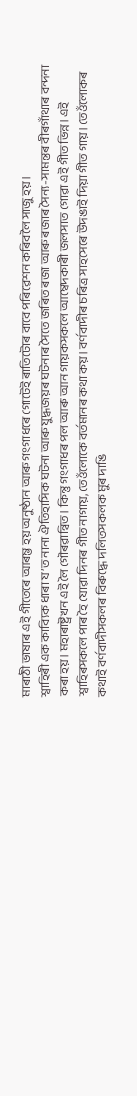মাৰাঠী ভাষাৰ এই গীতেৰে আৰম্ভ হয় অনুষ্ঠান আৰু গংগাধৰে গোটেই ৰাতিটোৰ বাবে পৰিৱেশন কৰিবলৈ সাজু হয়।
শ্বাহিৰী এক কাব্যিক ধাৰা য’ত নানা ঐতিহাসিক ঘটনা আৰু যুদ্ধজয়ৰ ঘটনাৰ সৈতে জৰিত ৰজা আৰু ৰজাৰ সৈন্য-সামন্তৰ বীৰগাঁথাৰ বন্দনা কৰা হয়। মহাৰাষ্ট্ৰখন এই লৈ গৌৰৱান্বিত। কিন্তু গংগাধৰ পল আৰু আন গায়কসকলে আম্বেদকাৰী জলসাত গোৱা এই গীত ভিন্ন। এই শ্বাহিৰসকলে পাৰ হৈ যোৱা দিনৰ গীত নাগায়, তেওঁলোকে বৰ্তমানৰ কথা কয়। বৰ্ণবাদীৰ চৰিত্ৰ সাহসেৰে উদঙাই দিয়া গীত গায়। তেওঁলোকৰ কথাই বৰ্ণবাদীসকলৰ বিৰুদ্ধে দলিতসকলক মুৰ দাঙি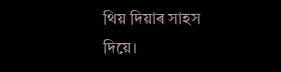থিয় দিয়াৰ সাহস দিয়ে।